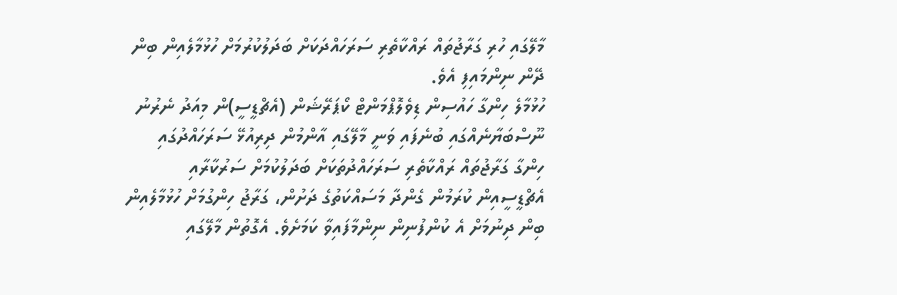މާލޭގައި ހުރި ގަރާޖުތައް ރައްކާތެރި ސަރަހައްދަކަށް ބަދަލުކުރުމަށް ހުޅުމާލެއިން ބިން ދޭން ނިންމައިފި އެވެ.
ހުޅުމާލެ ހިންގާ ހައުސިން ޑިވެލޮޕްމަންޓް ކޯޕަރޭޝަން (އެޗްޑީސީ)ން މިއަދު ނެރުނު ނޫސްބަޔާނެއްގައި ބުނެފައި ވަނީ މާލޭގައި އާންމުން ދިރިއުޅޭ ސަރަހައްދުގައި ހިންގާ ގަރާޖުތައް ރައްކާތެރި ސަރަހައްދުތަކަށް ބަދަލުކުމަށް ސަރުކާރާއި އެޗްޑީސީއިން ކުރަމުން ގެންދާ މަސައްކަތުގެ ދަށުން، ގަރާޖު ހިންގުމަށް ހުޅުމާލެއިން ބިން ދިނުމަށް އެ ކުންފުނިން ނިންމާފައިވާ ކަމަށެވެ. އެގޮތުން މާލޭގައި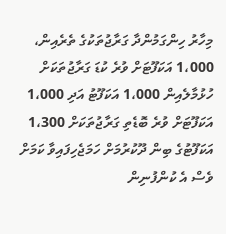މިހާރު ހިންގަމުންދާ ގަރާޖުތަކުގެ ތެރެއިން، 1،000 އަކަފޫޓަށް ވުރެ ކުޑަ ގަރާޖުތަކަށް ހުޅުމާލެއިން 1،000 އަކަފޫޓު އަދި 1،000 އަކަފޫޓަށް ވުރެ ބޮޑެތި ގަރާޖުތަކަށް 1،300 އަކަފޫޓުގެ ބިން ދޫކުރުމަށް ހަމަޖެހިފައިވާ ކަމަށް ވެސް އެ ކުންފުނިން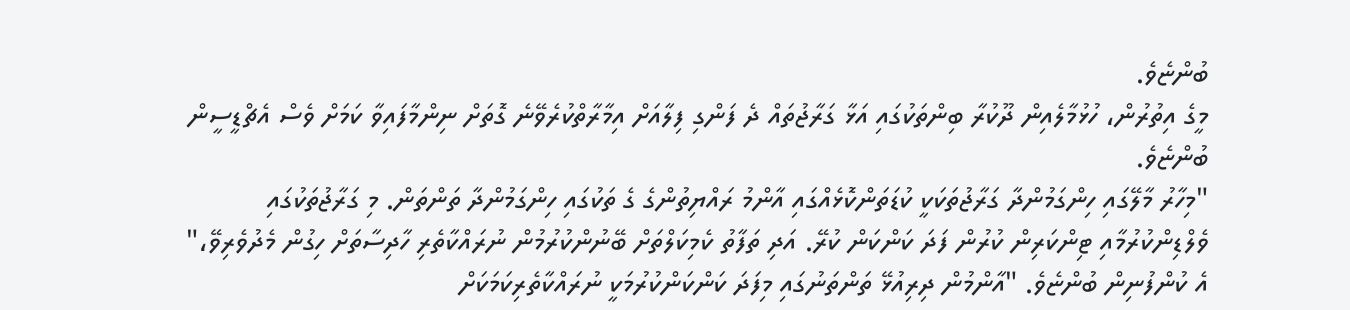ބުންޏެވެ.
މީގެ އިތުރުން، ހުޅުމާލެއިން ދޫކުރާ ބިންތަކުގައި އަޅާ ގަރާޖުތައް ދެ ފަންގި ފިލާއަށް އިމާރާތްކުރެވޭނެ ގޮތަށް ނިންމާފައިވާ ކަމަށް ވެސް އެޗްޑީސީން ބުންޏެވެ.
"މިހާރު މާލޭގައި ހިންގަމުންދާ ގަރާޖުތަކަކީ ކުޑަތަންކޮޅެއްގައި އާންމު ރައްޔިތުންގެ ގެ ތަކުގައި ހިންގަމުންދާ ތަންތަން. މި ގަރާޖުތަކުގައި ވެލްޑިންކުރުމާއި ޓިންކަރިން ކުރުން ފަދަ ކަންކަން ކުރޭ. އަދި ތަފާތު ކެމިކަލްތަށް ބޭނުންކުރުމުން ނުރައްކާތެރި ހާދިސާތަށް ހިގުން މެދުވެރިވޭ،" އެ ކުންފުނިން ބުންޏެވެ. "އާންމުން ދިރިއުޅޭ ތަންތަނުގައި މިފަދަ ކަންކަންކުރުމަކީ ނުރައްކާތެރިކަމަކަށް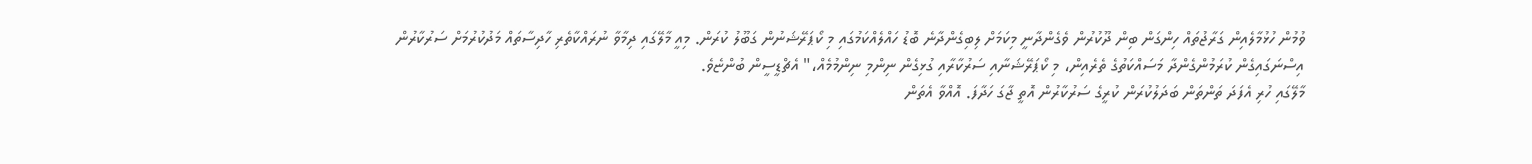ވުމުން ހުޅުމާލެއިން ގަރާޖުތައް ހިންގަން ބިން ދޫކުރުން ވެގެންދާނީ މިކަމަށް ލިބިގެންދާނެ ބޮޑު ހައްލެއްކަމުގައި މި ކޯޕަރޭޝަނުން ގަބޫލު ކުރަން. މިއީ މާލޭގައި ދިމާވާ ނުރައްކާތެރި ހާދިސާތައް މަދުކުރުމަށް ސަރުކާރުން އިސްނަގައިގެން ކުރަމުންގެންދާ މަސައްކަތުގެ ތެރެއިން، މި ކޯޕަރޭޝަނާއި ސަރުކާރާއި ގުޅިގެން ނިންމި ނިންމުމެއް،" އެޗްޑީސީން ބުންޏެވެ.
މާލޭގައި ހުރި އެފަދަ ތަންތަން ބަދަލުކުރަން ކުރީގެ ސަރުކާރުން އޮތީ ޖާގަ ހަދާފަ. އޮއްވާ އެތަން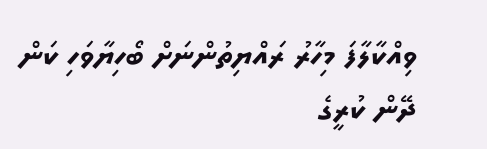ވިއްކާލާފަ މިހާރު ރައްޔިތުންނަށް ބޯހިޔާވަހި ކަން ދޭން ކުރީގެ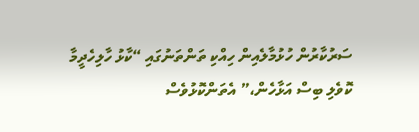ސަރުކާރުން ހުޅުމާލެއިން ހިއްކި ތަންތަނުގައި “ކާޅު ހާލިހެދީމާ ކޮވެލި ބިސް އަޅާހެން،” އެތަންކޮޅުވެސް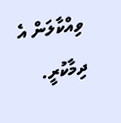ވިއްކާލަން އެ ދިމާކުރީ.